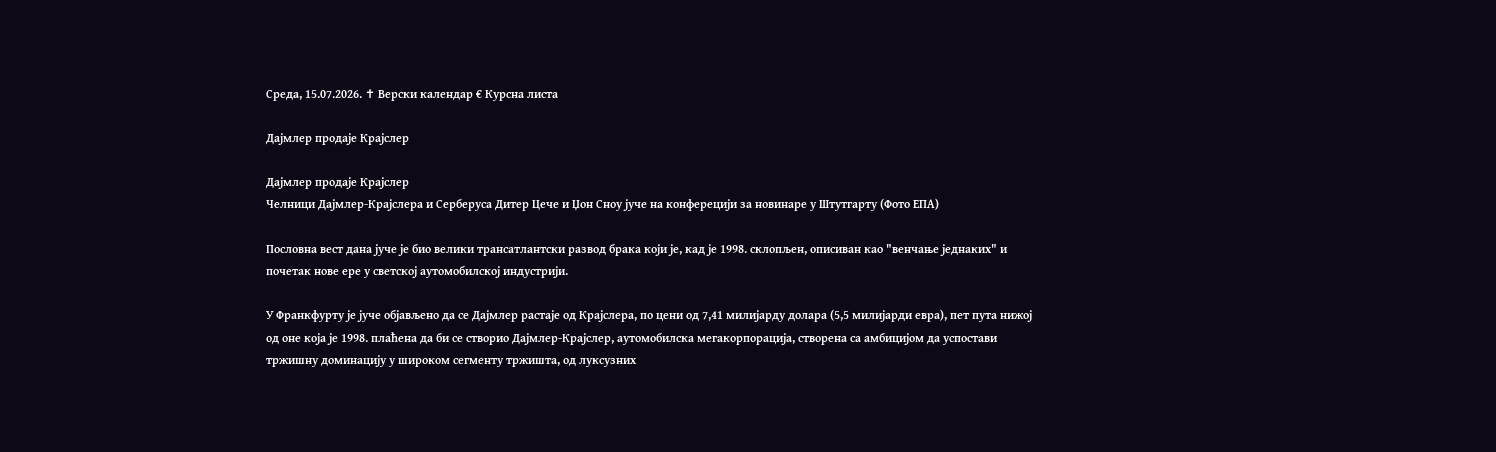Среда, 15.07.2026. ✝ Верски календар € Курсна листа

Дајмлер продаје Крајслер

Дајмлер продаје Крајслер
Челници Дајмлер-Крајслера и Серберуса Дитер Цече и Џон Сноу јуче на конферецији за новинаре у Штутгарту (Фото ЕПА)

Пословна вест дана јуче је био велики трансатлантски развод брака који је, кад је 1998. склопљен, описиван као "венчање једнаких" и почетак нове ере у светској аутомобилској индустрији.

У Франкфурту је јуче објављено да се Дајмлер растаје од Крајслера, по цени од 7,41 милијарду долара (5,5 милијарди евра), пет пута нижој од оне која је 1998. плаћена да би се створио Дајмлер-Крајслер, аутомобилска мегакорпорација, створена са амбицијом да успостави тржишну доминацију у широком сегменту тржишта, од луксузних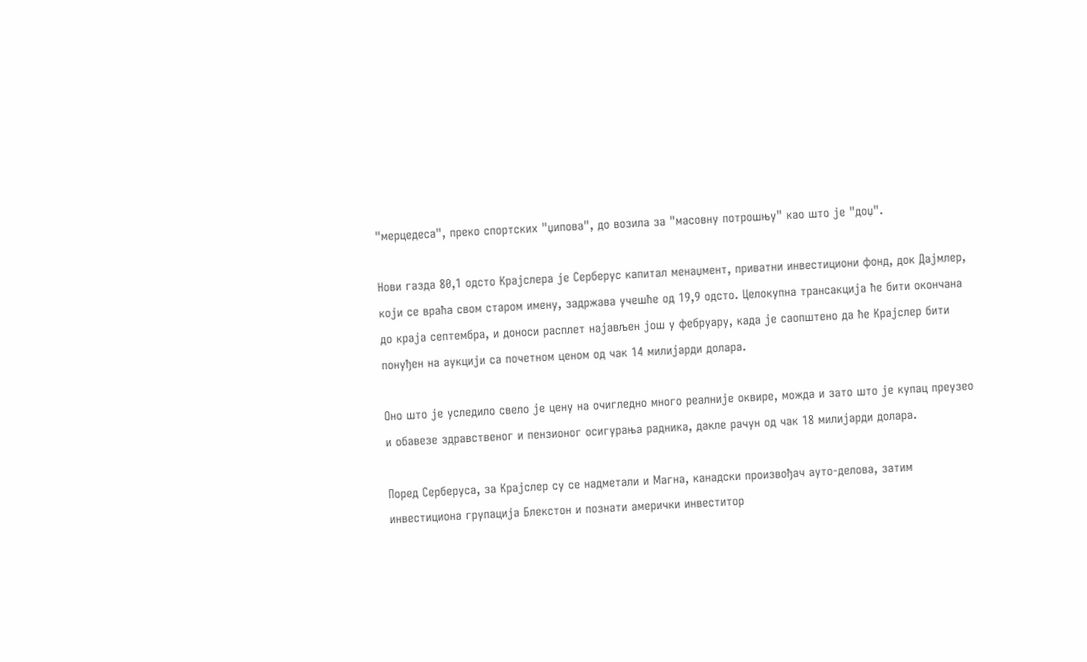"мерцедеса", преко спортских "џипова", до возила за "масовну потрошњу" као што је "доџ".

Нови газда 80,1 одсто Крајслера је Серберус капитал менаџмент, приватни инвестициони фонд, док Дајмлер, који се враћа свом старом имену, задржава учешће од 19,9 одсто. Целокупна трансакција ће бити окончана до краја септембра, и доноси расплет најављен још у фебруару, када је саопштено да ће Крајслер бити понуђен на аукцији са почетном ценом од чак 14 милијарди долара.

Оно што је уследило свело је цену на очигледно много реалније оквире, можда и зато што је купац преузео и обавезе здравственог и пензионог осигурања радника, дакле рачун од чак 18 милијарди долара.

Поред Серберуса, за Крајслер су се надметали и Магна, канадски произвођач ауто-делова, затим  инвестициона групација Блекстон и познати амерички инвеститор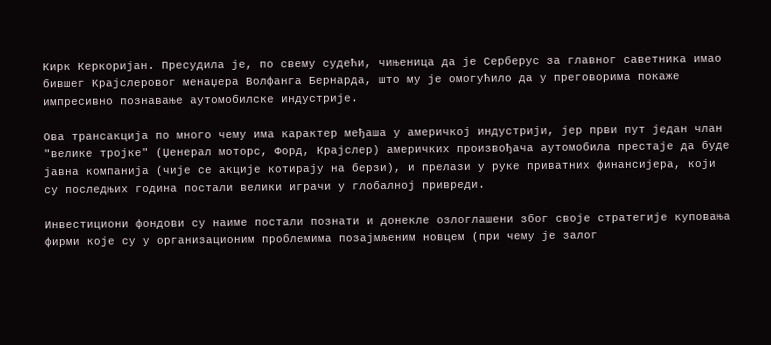Кирк Керкоријан. Пресудила је, по свему судећи, чињеница да је Серберус за главног саветника имао бившег Kрајслеровог менаџера Волфанга Бернарда, што му је омогућило да у преговорима покаже импресивно познавање аутомобилске индустрије.

Ова трансакција по много чему има карактер међаша у америчкој индустрији, јер први пут један члан "велике тројке" (Џенерал моторс, Форд, Крајслер) америчких произвођача аутомобила престаје да буде јавна компанија (чије се акције котирају на берзи), и прелази у руке приватних финансијера, који су последњих година постали велики играчи у глобалној привреди.

Инвестициони фондови су наиме постали познати и донекле озлоглашени због своје стратегије куповања фирми које су у организационим проблемима позајмљеним новцем (при чему је залог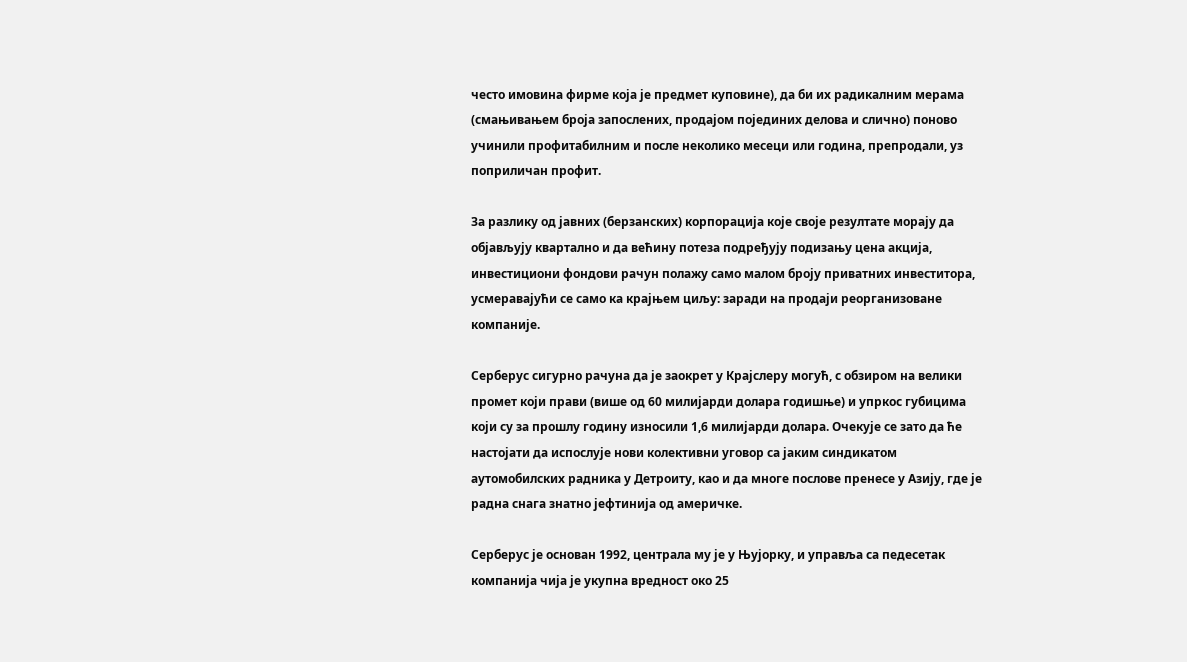често имовина фирме која је предмет куповине), да би их радикалним мерама (смањивањем броја запослених, продајом појединих делова и слично) поново учинили профитабилним и после неколико месеци или година, препродали, уз поприличан профит.

За разлику од јавних (берзанских) корпорација које своје резултате морају да објављују квартално и да већину потеза подређују подизању цена акција, инвестициони фондови рачун полажу само малом броју приватних инвеститора, усмеравајући се само ка крајњем циљу: заради на продаји реорганизоване компаније.

Серберус сигурно рачуна да је заокрет у Крајслеру могућ, с обзиром на велики промет који прави (више од 60 милијарди долара годишње) и упркос губицима који су за прошлу годину износили 1,6 милијарди долара. Очекује се зато да ће настојати да испослује нови колективни уговор са јаким синдикатом аутомобилских радника у Детроиту, као и да многе послове пренесе у Азију, где је радна снага знатно јефтинија од америчке.

Серберус је основан 1992, централа му је у Њујорку, и управља са педесетак компанија чија је укупна вредност око 25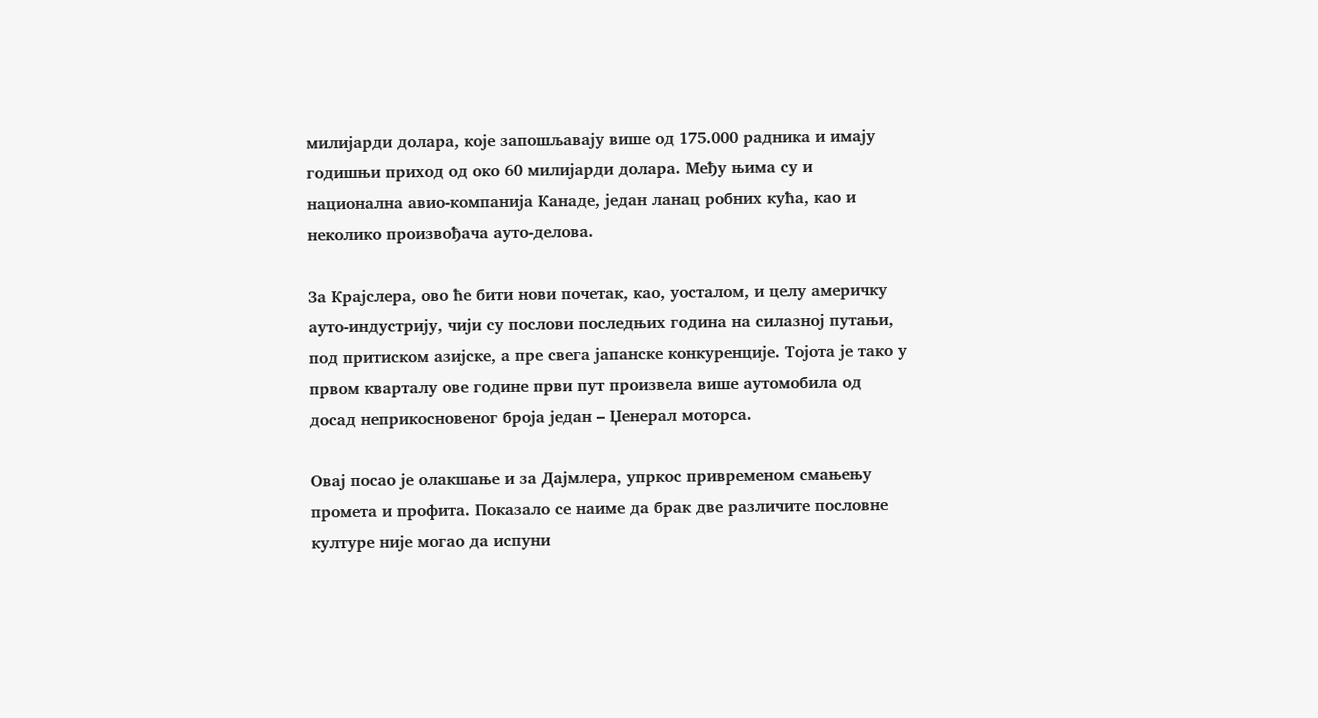милијарди долара, које запошљавају више од 175.000 радника и имају годишњи приход од око 60 милијарди долара. Међу њима су и национална авио-компанија Канаде, један ланац робних кућа, као и неколико произвођача ауто-делова.

За Крајслера, ово ће бити нови почетак, као, уосталом, и целу америчку ауто-индустрију, чији су послови последњих година на силазној путањи, под притиском азијске, а пре свега јапанске конкуренције. Тојота је тако у првом кварталу ове године први пут произвела више аутомобила од досад неприкосновеног броја један – Џенерал моторса.

Овај посао је олакшање и за Дајмлера, упркос привременом смањењу промета и профита. Показало се наиме да брак две различите пословне културе није могао да испуни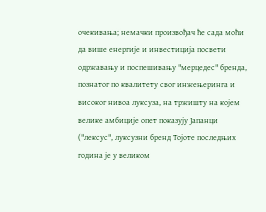очекивања; немачки произвођач ће сада моћи да више енергије и инвестиција посвети одржавању и поспешивању "мерцедес" бренда, познатог по квалитету свог инжењеринга и високог нивоа луксуза, на тржишту на којем велике амбиције опет показују Јапанци ("лексус", луксузни бренд Тојоте последњих година је у великом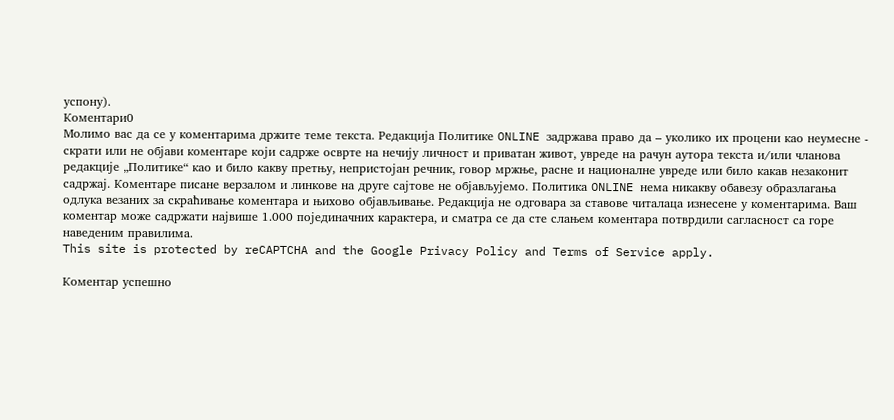успону).
Коментари0
Молимо вас да се у коментарима држите теме текста. Редакција Политике ONLINE задржава право да – уколико их процени као неумесне - скрати или не објави коментаре који садрже осврте на нечију личност и приватан живот, увреде на рачун аутора текста и/или чланова редакције „Политике“ као и било какву претњу, непристојан речник, говор мржње, расне и националне увреде или било какав незаконит садржај. Коментаре писане верзалом и линкове на друге сајтове не објављујемо. Политика ONLINE нема никакву обавезу образлагања одлука везаних за скраћивање коментара и њихово објављивање. Редакција не одговара за ставове читалаца изнесене у коментарима. Ваш коментар може садржати највише 1.000 појединачних карактера, и сматра се да сте слањем коментара потврдили сагласност са горе наведеним правилима.
This site is protected by reCAPTCHA and the Google Privacy Policy and Terms of Service apply.

Комeнтар успeшно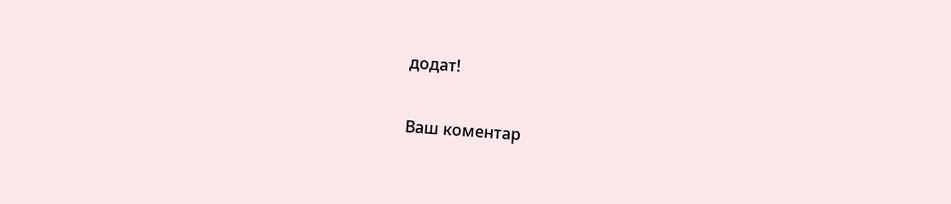додат!

Ваш комeнтар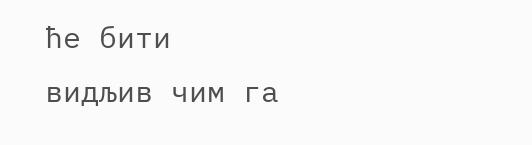ћe бити видљив чим га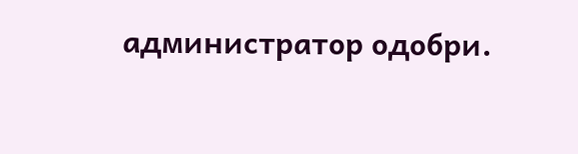администратор одобри.